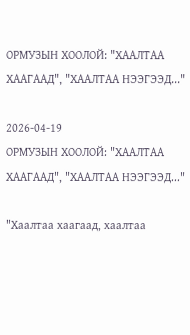ОРМУЗЫН ХООЛОЙ: "ХААЛТАА ХААГААД", "ХААЛТАА НЭЭГЭЭД..."

2026-04-19
ОРМУЗЫН ХООЛОЙ: "ХААЛТАА ХААГААД", "ХААЛТАА НЭЭГЭЭД..."

"Хаалтаа хаагаад, хаалтаа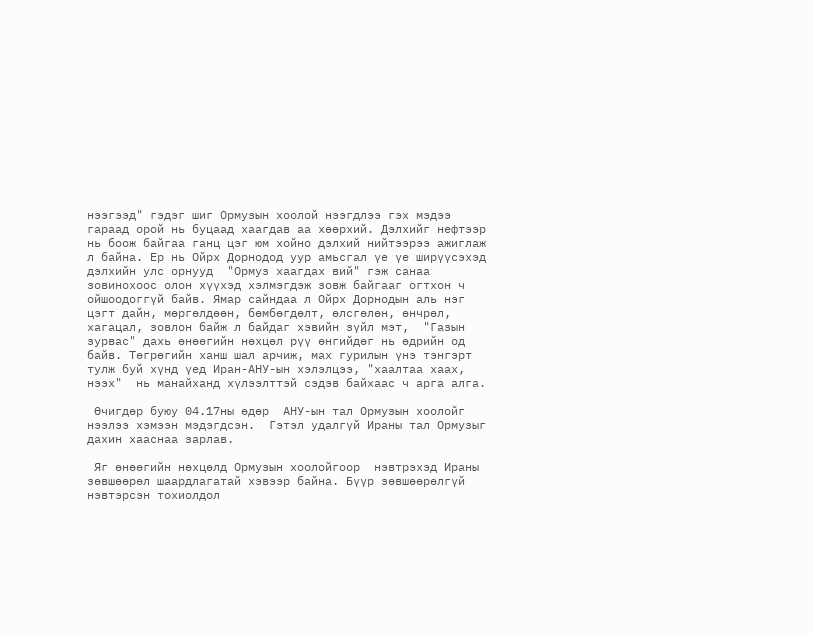нээгээд" гэдэг шиг Ормузын хоолой нээгдлээ гэх мэдээ гараад орой нь буцаад хаагдав аа хөөрхий. Дэлхийг нефтээр нь боож байгаа ганц цэг юм хойно дэлхий нийтээрээ ажиглаж л байна. Ер нь Ойрх Дорнодод уур амьсгал үе үе ширүүсэхэд дэлхийн улс орнууд  "Ормуз хаагдах вий" гэж санаа зовинохоос олон хүүхэд хэлмэгдэж зовж байгааг огтхон ч ойшоодоггүй байв. Ямар сайндаа л Ойрх Дорнодын аль нэг цэгт дайн, мөргөлдөөн, бөмбөгдөлт, өлсгөлөн, өнчрөл, хагацал, зовлон байж л байдаг хэвийн зүйл мэт,  "Газын зурвас" дахь өнөөгийн нөхцөл рүү өнгийдөг нь өдрийн од байв. Төгрөгийн ханш шал арчиж, мах гурилын үнэ тэнгэрт тулж буй хүнд үед Иран-АНУ-ын хэлэлцээ, "хаалтаа хаах, нээх"  нь манайханд хүлээлттэй сэдэв байхаас ч арга алга.

 Өчигдөр буюу 04.17ны өдөр  АНУ-ын тал Ормузын хоолойг нээлээ хэмээн мэдэгдсэн.  Гэтэл удалгүй Ираны тал Ормузыг дахин хааснаа зарлав.

 Яг өнөөгийн нөхцөлд Ормузын хоолойгоор  нэвтрэхэд Ираны зөвшөөрөл шаардлагатай хэвээр байна. Бүүр зөвшөөрөлгүй нэвтэрсэн тохиолдол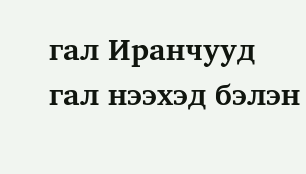гал Иранчууд гал нээхэд бэлэн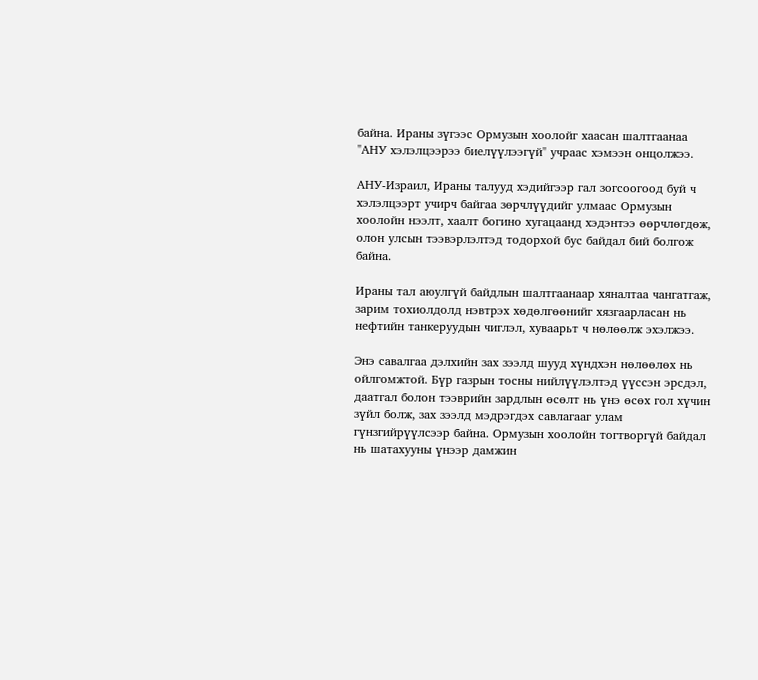байна. Ираны зүгээс Ормузын хоолойг хаасан шалтгаанаа "АНУ хэлэлцээрээ биелүүлээгүй" учраас хэмээн онцолжээ.

АНУ-Израил, Ираны талууд хэдийгээр гал зогсоогоод буй ч хэлэлцээрт учирч байгаа зөрчлүүдийг улмаас Ормузын хоолойн нээлт, хаалт богино хугацаанд хэдэнтээ өөрчлөгдөж, олон улсын тээвэрлэлтэд тодорхой бус байдал бий болгож байна.

Ираны тал аюулгүй байдлын шалтгаанаар хяналтаа чангатгаж, зарим тохиолдолд нэвтрэх хөдөлгөөнийг хязгаарласан нь нефтийн танкеруудын чиглэл, хуваарьт ч нөлөөлж эхэлжээ.

Энэ савалгаа дэлхийн зах зээлд шууд хүндхэн нөлөөлөх нь ойлгомжтой. Бүр газрын тосны нийлүүлэлтэд үүссэн эрсдэл, даатгал болон тээврийн зардлын өсөлт нь үнэ өсөх гол хүчин зүйл болж, зах зээлд мэдрэгдэх савлагааг улам гүнзгийрүүлсээр байна. Ормузын хоолойн тогтворгүй байдал нь шатахууны үнээр дамжин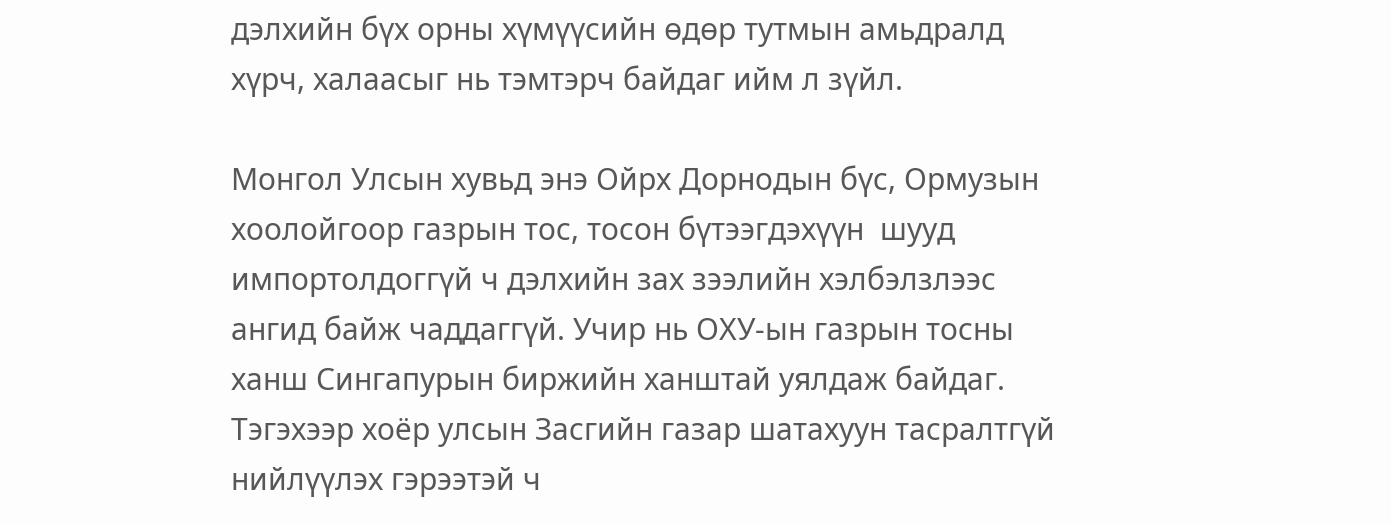дэлхийн бүх орны хүмүүсийн өдөр тутмын амьдралд хүрч, халаасыг нь тэмтэрч байдаг ийм л зүйл.

Монгол Улсын хувьд энэ Ойрх Дорнодын бүс, Ормузын хоолойгоор газрын тос, тосон бүтээгдэхүүн  шууд импортолдоггүй ч дэлхийн зах зээлийн хэлбэлзлээс ангид байж чаддаггүй. Учир нь ОХУ-ын газрын тосны ханш Сингапурын биржийн ханштай уялдаж байдаг. Тэгэхээр хоёр улсын Засгийн газар шатахуун тасралтгүй нийлүүлэх гэрээтэй ч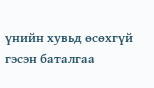үнийн хувьд өсөхгүй гэсэн баталгаа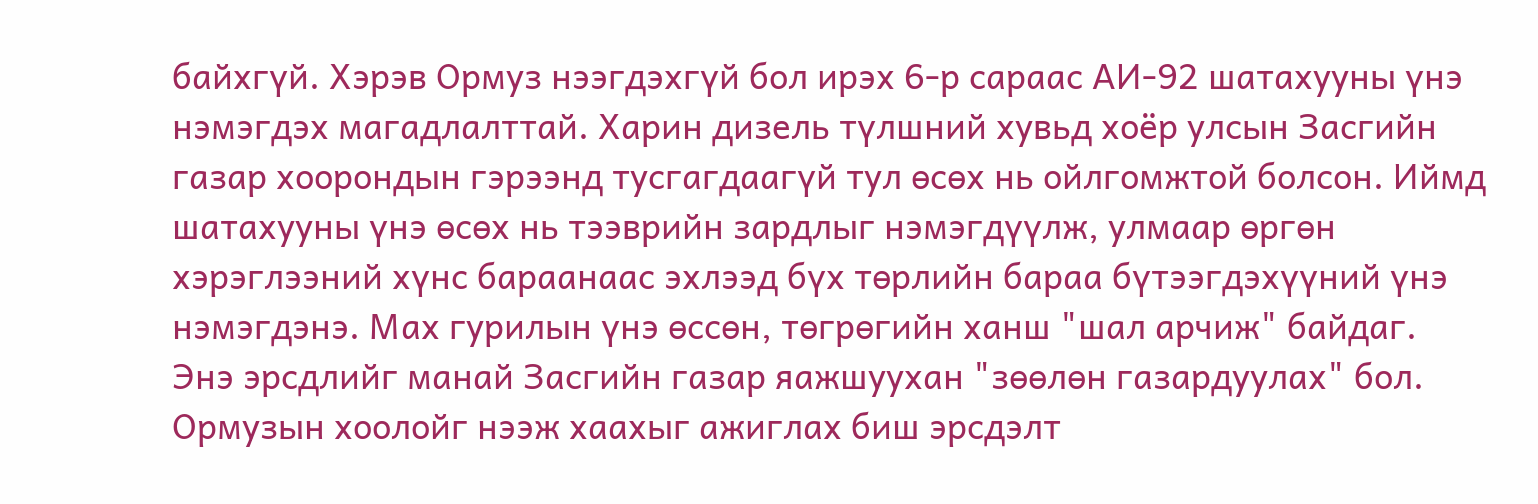байхгүй. Хэрэв Ормуз нээгдэхгүй бол ирэх 6-р сараас АИ-92 шатахууны үнэ нэмэгдэх магадлалттай. Харин дизель түлшний хувьд хоёр улсын Засгийн газар хоорондын гэрээнд тусгагдаагүй тул өсөх нь ойлгомжтой болсон. Иймд шатахууны үнэ өсөх нь тээврийн зардлыг нэмэгдүүлж, улмаар өргөн хэрэглээний хүнс бараанаас эхлээд бүх төрлийн бараа бүтээгдэхүүний үнэ нэмэгдэнэ. Мах гурилын үнэ өссөн, төгрөгийн ханш "шал арчиж" байдаг. Энэ эрсдлийг манай Засгийн газар яажшуухан "зөөлөн газардуулах" бол. Ормузын хоолойг нээж хаахыг ажиглах биш эрсдэлт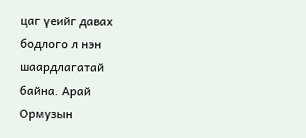цаг үеийг давах бодлого л нэн шаардлагатай байна. Арай Ормузын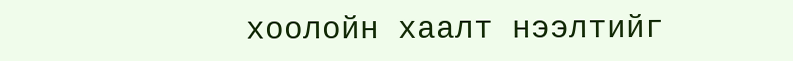хоолойн хаалт нээлтийг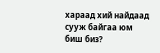хараад хий найдаад сууж байгаа юм биш биз?